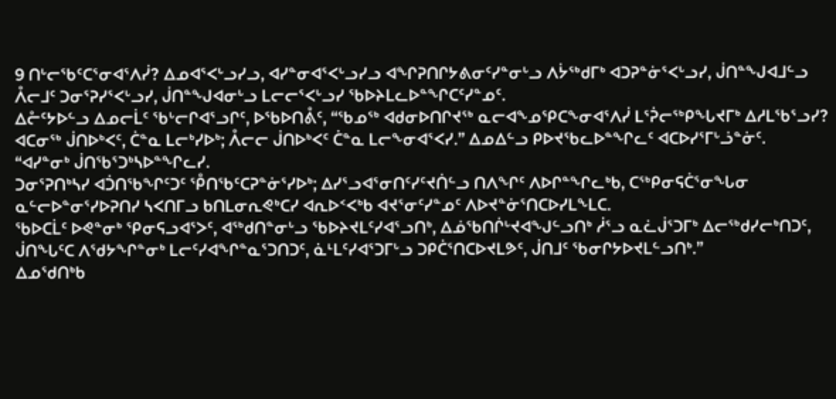9 ᑎᒡᓕᖃᑦᑕᕐᓂᐊᕐᐱᓰ? ᐃᓄᐊᕐᐸᒡᓗᓯᓗ, ᐊᓯᓐᓂᐊᕐᐸᒡᓗᓯᓗ ᐊᖏᕈᑎᒋᔭᕕᓂᑦᓯᓐᓂᒡᓗ ᐱᔮᖅᑯᒥᒃ ᐊᑐᕈᓐᓃᕐᐸᒡᓗᓯ, ᒎᑎᓐᖑᐊᒧᓪᓗ ᐰᓕᒧᑦ ᑐᓂᕐᕈᓯᕐᐸᒡᓗᓯ, ᒎᑎᓐᖑᐊᓂᒡᓗ ᒪᓕᓕᕐᐸᒡᓗᓯ ᖃᐅᔨᒪᓚᐅᓐᖏᑕᑦᓯᓐᓄᑦ.
ᐃᓔᑦᔭᐅᓪᓗ ᐃᓄᓕᒫᑦ ᖃᒡᓕᒋᐊᕐᓗᒋᑦ, ᐅᖃᐅᑎᕔᑦ, “ᖃᓄᖅ ᐊᑯᓂᐅᑎᒋᔪᖅ ᓇᓕᐊᖕᓄᕿᑕᖕᓂᐊᕐᐱᓰ ᒪᕐᕉᓕᖅᑭᖓᔪᒥᒃ ᐃᓱᒪᖃᕐᓗᓯ? ᐊᑕᓂᖅ ᒎᑎᐅᒃᐸᑦ, ᑖᓐᓇ ᒪᓕᒃᓯᐅᒃ; ᐰᓕᓕ ᒎᑎᐅᒃᐸᑦ ᑖᓐᓇ ᒪᓕᖕᓂᐊᕐᐸᓯ.” ᐃᓄᐃᓪᓗ ᑭᐅᔪᖃᓚᐅᓐᖏᓚᑦ ᐊᑕᐅᓯᕐᒥᒡᓘᓐᓃᑦ.
“ᐊᓯᓐᓂᒃ ᒎᑎᖃᕐᑐᒃᓴᐅᓐᖏᓚᓯ.
ᑐᓂᕐᕈᑎᒃᓴᓯ ᐊᑑᑎᖃᖏᑦᑐᑦ ᕾᑎᖃᑦᑕᕈᓐᓃᕐᓯᐅᒃ; ᐃᓯᕐᓗᐊᕐᓂᑎᑦᓯᑦᔪᑏᓪᓗ ᑎᐱᖏᑦ ᐱᐅᒋᓐᖏᓚᒃᑲ, ᑕᖅᑭᓂᕋᑖᕐᓂᖓᓂ ᓇᓪᓕᐅᓐᓂᕐᓯᐅᕈᑎᓯ ᓴᐸᑎᒥᓗ ᑲᑎᒪᓂᕆᕙᒃᑕᓯ ᐊᕆᐅᑉᐸᒃᑲ ᐊᔪᕐᓂᑦᓯᓐᓄᑦ ᐱᐅᔪᓐᓃᕐᑎᑕᐅᓯᒪᖕᒪᑕ.
ᖃᐅᑕᒫᑦ ᐅᕙᓐᓂᒃ ᕿᓂᕋᓗᐊᕐᐳᑦ, ᐊᖅᑯᑎᓐᓂᒡᓗ ᖃᐅᔨᔪᒪᑦᓯᐊᕐᓗᑎᒃ, ᐃᓅᖃᑎᒌᒡᔪᐊᖑᓪᓗᑎᒃ ᓲᕐᓗ ᓇᓛᒎᕐᑐᒥᒃ ᐃᓕᖅᑯᓯᓕᒃᑎᑐᑦ, ᒎᑎᖓᑦᑕ ᐱᖁᔭᖏᓐᓂᒃ ᒪᓕᑦᓯᐊᖏᓐᓇᕐᑐᑎᑐᑦ, ᓈᒻᒪᑦᓯᐊᕐᑐᒥᒡᓗ ᑐᑭᑖᕐᑎᑕᐅᔪᒪᕗᑦ, ᒎᑎᒧᑦ ᖃᓂᒋᔭᐅᔪᒪᓪᓗᑎᒃ.”
ᐃᓄᖁᑎᒃᑲ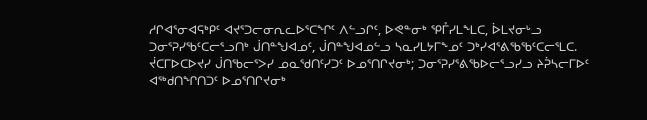ᓱᒋᐊᕐᓂᐊᕋᒃᑭᑦ ᐊᔪᕐᑐᓕᓂᕆᓚᐅᕐᑕᖏᑦ ᐱᓪᓗᒋᑦ, ᐅᕙᓐᓂᒃ ᕿᒤᓯᒪᖕᒪᑕ, ᐆᒪᔪᓂᒡᓗ ᑐᓂᕐᕈᓯᖃᑦᑕᓕᕐᓗᑎᒃ ᒎᑎᓐᖑᐊᓄᑦ, ᒎᑎᓐᖑᐊᓄᓪᓗ ᓴᓇᓯᒪᔭᒥᖕᓄᑦ ᑐᒃᓯᐊᕐᕕᖃᖃᑦᑕᓕᕐᒪᑕ.
ᔫᑕᒥᐅᑕᐅᔪᓯ ᒎᑎᖃᓕᕐᐳᓯ ᓄᓇᖁᑎᑦᓯᑐᑦ ᐅᓄᕐᑎᒋᔪᓂᒃ; ᑐᓂᕐᕈᓯᕐᕕᖃᐅᓕᕐᓗᓯᓗ ᔨᕉᓴᓕᒥᐅᑦ ᐊᖅᑯᑎᖏᑎᑐᑦ ᐅᓄᕐᑎᒋᔪᓂᒃ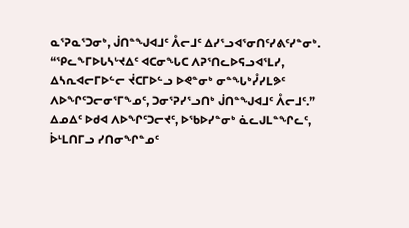ᓇᕐᕈᓇᕐᑐᓂᒃ, ᒎᑎᓐᖑᐊᒧᑦ ᐰᓕᒧᑦ ᐃᓯᕐᓗᐊᕐᓂᑎᑦᓯᕕᑦᓯᓐᓂᒃ.
“ᕿᓚᖕᒥᐅᒐᓴᒡᔪᐃᑦ ᐊᑕᓂᖓᑕ ᐱᕈᕐᑎᓚᐅᕋᓗᐊᕐᒪᓯ, ᐃᓴᕆᐊᓕᒥᐅᓪᓕ ᔫᑕᒥᐅᓪᓗ ᐅᕙᓐᓂᒃ ᓂᓐᖓᒃᓮᓯᒪᕗᑦ ᐱᐅᖏᑦᑐᓕᓂᕐᒥᖕᓄᑦ, ᑐᓂᕐᕈᓯᕐᓗᑎᒃ ᒎᑎᓐᖑᐊᒧᑦ ᐰᓕᒧᑦ.”
ᐃᓄᐃᑦ ᐅᑯᐊ ᐱᐅᖏᑦᑐᓕᔪᑦ, ᐅᖃᐅᓯᓐᓂᒃ ᓈᓚᒍᒪᓐᖏᓚᑦ, ᐆᒻᒪᑎᒥᓗ ᓯᑎᓂᖏᓐᓄᑦ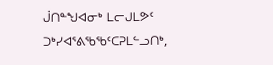ᒎᑎᓐᖑᐊᓂᒃ ᒪᓕᒍᒪᕗᑦ ᑐᒃᓯᐊᕐᕕᖃᖃᑦᑕᕈᒪᓪᓗᑎᒃ,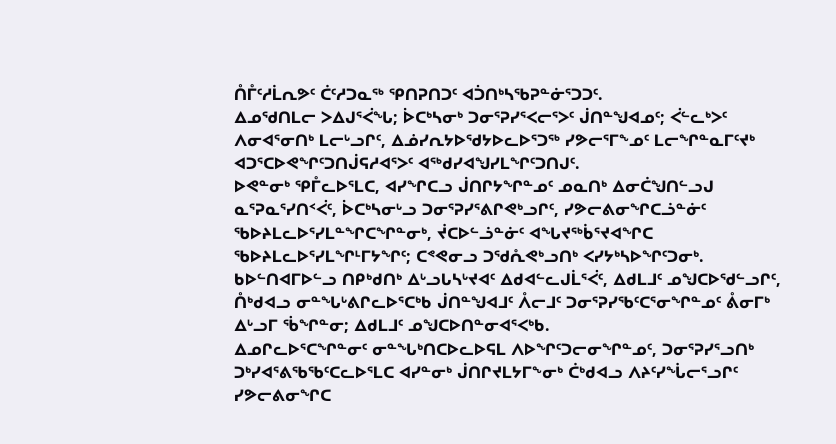ᑍᒤᑦᓱᒫᕆᕗᑦ ᑖᑦᓱᑐᓇᖅ ᕿᑎᕈᑎᑐᑦ ᐊᑑᑎᒃᓴᖃᕈᓐᓃᕐᑐᑐᑦ.
ᐃᓄᖁᑎᒪᓕ ᐳᐃᒍᕐᐹᖓ; ᐆᑕᒃᓴᓂᒃ ᑐᓂᕐᕈᓯᕐᐸᓕᕐᐳᑦ ᒎᑎᓐᖑᐊᓄᑦ; ᐹᓪᓚᒃᐳᑦ ᐱᓂᐊᕐᓂᑎᒃ ᒪᓕᒡᓗᒋᑦ, ᐃᓅᓯᕆᔭᐅᖁᔭᐅᓚᐅᕐᑐᖅ ᓯᕗᓕᕐᒥᖕᓄᑦ ᒪᓕᖏᓐᓇᒥᑦᔪᒃ ᐊᑐᕐᑕᐅᕙᖏᑦᑐᑎᒎᕋᓱᐊᕐᐳᑦ ᐊᖅᑯᓯᐊᖑᓯᒪᖏᑦᑐᑎᒍᑦ.
ᐅᕙᓐᓂᒃ ᕿᒤᓚᐅᕐᒪᑕ, ᐊᓯᖏᑕᓗ ᒎᑎᒋᔭᖏᓐᓄᑦ ᓄᓇᑎᒃ ᐃᓂᑖᖑᑎᓪᓗᒍ ᓇᕐᕈᓇᕐᓯᑎᑉᐹᑦ, ᐆᑕᒃᓴᓂᒡᓗ ᑐᓂᕐᕈᓯᕐᕕᒋᕙᒃᓗᒋᑦ, ᓯᕗᓕᕕᓂᖏᑕᓘᓐᓃᑦ ᖃᐅᔨᒪᓚᐅᕐᓯᒪᓐᖏᑕᖏᓐᓂᒃ, ᔫᑕᐅᓪᓘᓐᓃᑦ ᐊᖓᔪᖅᑳᕐᔪᐊᖏᑕ ᖃᐅᔨᒪᓚᐅᕐᓯᒪᖏᒻᒥᔭᖏᑦ; ᑕᕝᕙᓂᓗ ᑐᖁᕅᕙᒃᓗᑎᒃ ᐸᓯᔭᒃᓴᐅᖏᑦᑐᓂᒃ.
ᑲᐅᓪᑎᐊᒥᐅᓪᓗ ᑎᑭᒃᑯᑎᒃ ᐃᒡᓗᒐᓴᒡᔪᐊᑦ ᐃᑯᐊᓪᓚᒍᒫᕐᐹᑦ, ᐃᑯᒪᒧᑦ ᓄᖑᑕᐅᖁᓪᓗᒋᑦ, ᑍᒃᑯᐊᓗ ᓂᓐᖓᒡᕕᒋᓚᐅᕐᑕᒃᑲ ᒎᑎᓐᖑᐊᒧᑦ ᐰᓕᒧᑦ ᑐᓂᕐᕈᓯᖃᑦᑕᕐᓂᖏᓐᓄᑦ ᕔᓂᒥᒃ ᐃᒡᓗᒥ ᖄᖏᓐᓂ; ᐃᑯᒪᒧᑦ ᓄᖑᑕᐅᑎᓐᓂᐊᕐᐸᒃᑲ.
ᐃᓄᒋᓚᐅᕐᑕᖏᓐᓂᑦ ᓂᓐᖓᒃᑎᑕᐅᓚᐅᕋᒪ ᐱᐅᖏᑦᑐᓕᓂᖏᓐᓄᑦ, ᑐᓂᕐᕈᓯᕐᓗᑎᒃ ᑐᒃᓯᐊᕐᕕᖃᖃᑦᑕᓚᐅᕐᒪᑕ ᐊᓯᓐᓂᒃ ᒎᑎᒋᔪᒪᔭᒥᖕᓂᒃ ᑖᒃᑯᐊᓗ ᐱᔨᑦᓯᖔᓕᕐᓗᒋᑦ ᓯᕗᓕᕕᓂᖏᑕ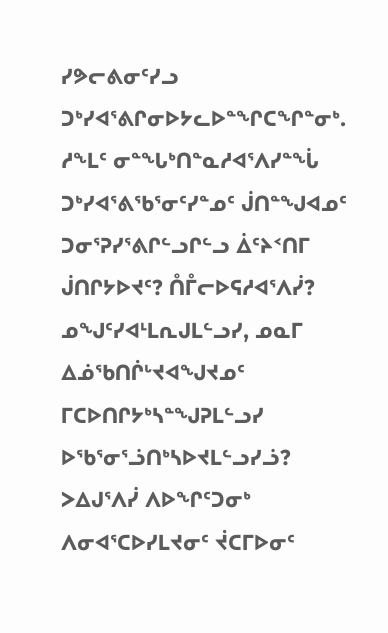ᓯᕗᓕᕕᓂᑦᓯᓗ ᑐᒃᓯᐊᕐᕕᒋᓂᐅᔭᓚᐅᓐᖏᑕᖏᓐᓂᒃ.
ᓱᖕᒪᑦ ᓂᓐᖓᒃᑎᓐᓇᓱᐊᕐᐱᓯᓐᖔ ᑐᒃᓯᐊᕐᕕᖃᕐᓂᑦᓯᓐᓄᑦ ᒎᑎᓐᖑᐊᓄᑦ ᑐᓂᕐᕈᓯᕐᕕᒋᓪᓗᒋᓪᓗ ᐄᑦᔨᑉᑎᒥ ᒎᑎᒋᔭᐅᔪᑦ? ᑍᒤᓕᐅᕋᓱᐊᕐᐱᓰ? ᓄᖑᑦᓯᐊᒻᒪᕆᒍᒪᓪᓗᓯ, ᓄᓇᒥ ᐃᓅᖃᑎᒌᒡᔪᐊᖑᔪᓄᑦ ᒥᑕᐅᑎᒋᔭᒃᓴᓐᖑᕈᒪᓪᓗᓯ ᐅᖃᕐᓂᕐᓘᑎᒃᓴᐅᔪᒪᓪᓗᓯᓘ?
ᐳᐃᒍᕐᐱᓰ ᐱᐅᖏᑦᑐᓂᒃ ᐱᓂᐊᕐᑕᐅᓯᒪᔪᓂᑦ ᔫᑕᒥᐅᓂᑦ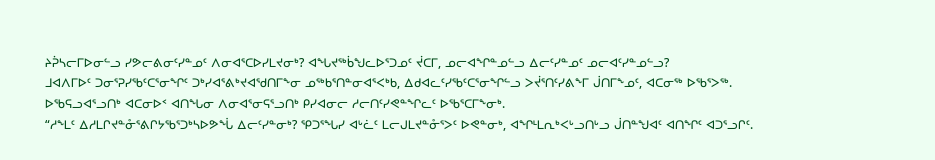ᔨᕉᓴᓕᒥᐅᓂᓪᓗ ᓯᕗᓕᕕᓂᑦᓯᓐᓄᑦ ᐱᓂᐊᕐᑕᐅᓯᒪᔪᓂᒃ? ᐊᖓᔪᖅᑳᖑᓚᐅᕐᑐᓄᑦ ᔫᑕᒥ, ᓄᓕᐊᖏᓐᓄᓪᓗ ᐃᓕᑦᓯᓐᓄᑦ ᓄᓕᐊᑦᓯᓐᓄᓪᓗ?
ᒧᐊᐱᒥᐅᑦ ᑐᓂᕐᕈᓯᖃᑦᑕᕐᓂᖏᑦ ᑐᒃᓯᐊᕐᕕᒃᔪᐊᖁᑎᒥᖕᓂ ᓄᖅᑲᕐᑎᓐᓂᐊᕐᐸᒃᑲ, ᐃᑯᐊᓚᑦᓯᖃᑦᑕᕐᓂᖏᓪᓗ ᐳᔫᕐᑎᑦᓯᕕᖕᒥ ᒎᑎᒥᖕᓄᑦ, ᐊᑕᓂᖅ ᐅᖃᕐᐳᖅ.
ᐅᖃᕋᓗᐊᕐᓗᑎᒃ ᐊᑕᓂᐅᑉ ᐊᑎᖓᓂ ᐱᓂᐊᕐᓂᕋᕐᓗᑎᒃ ᑭᓯᐊᓂᓕ ᓱᓕᑎᑦᓯᕙᓐᖏᓚᑦ ᐅᖃᕐᑕᒥᖕᓂᒃ.
“ᓱᖕᒪᑦ ᐃᓱᒪᒋᔪᓐᓁᕐᕕᒋᔭᖃᕐᑐᒃᓴᐅᕗᖔ ᐃᓕᑦᓯᓐᓂᒃ? ᕿᑐᕐᖓᓯ ᐊᒡᓛᑦ ᒪᓕᒍᒪᔪᓐᓁᕐᐳᑦ ᐅᕙᓐᓂᒃ, ᐊᖏᒻᒪᕆᒃᐸᒡᓗᑎᒡᓗ ᒎᑎᓐᖑᐊᑦ ᐊᑎᖏᑦ ᐊᑐᕐᓗᒋᑦ.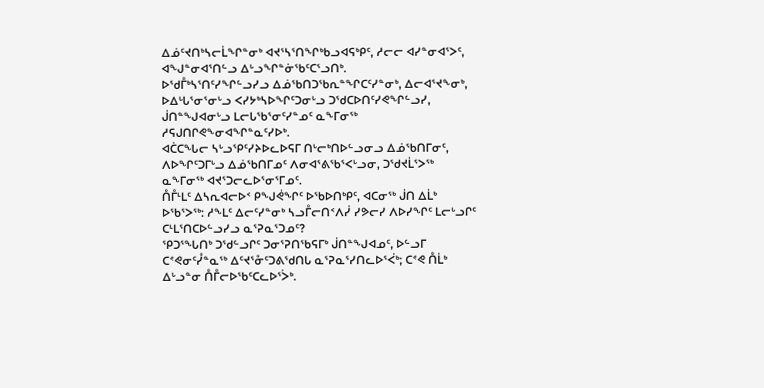ᐃᓅᑦᔪᑎᒃᓴᓕᒫᖏᓐᓂᒃ ᐊᔪᕐᓴᕐᑎᖏᒃᑲᓗᐊᕋᒃᑭᑦ, ᓱᓕᓕ ᐊᓯᓐᓂᐊᕐᐳᑦ, ᐊᖑᓐᓂᐊᕐᑎᓪᓗ ᐃᒡᓗᖏᓐᓃᖃᑦᑕᕐᓗᑎᒃ.
ᐅᖁᒤᒃᓴᕐᑎᑦᓯᖏᓪᓗᓯᓗ ᐃᓅᖃᑎᑐᖃᕆᓐᖏᑕᑦᓯᓐᓂᒃ, ᐃᓕᐊᕐᔪᖕᓂᒃ, ᐅᐃᒡᒐᕐᓂᕐᓂᒡᓗ ᐸᓯᔭᒃᓴᐅᖏᑦᑐᓂᒡᓗ ᑐᖁᑕᐅᑎᑦᓯᕙᖏᓪᓗᓯ, ᒎᑎᓐᖑᐊᓂᒡᓗ ᒪᓕᒐᖃᕐᓂᑦᓯᓐᓄᑦ ᓇᖕᒥᓂᖅ ᓱᕋᒍᑎᒋᕙᖕᓂᐊᖏᓐᓇᑦᓯᐅᒃ.
ᐊᑖᑕᖓᓕ ᓴᒡᓗᕿᑦᓯᔨᐅᓚᐅᕋᒥ ᑎᒡᓕᒃᑎᐅᓪᓗᓂᓗ ᐃᓅᖃᑎᒥᓂᑦ, ᐱᐅᖏᑦᑐᒥᒡᓗ ᐃᓅᖃᑎᒥᓄᑦ ᐱᓂᐊᕐᕕᖃᕐᐸᒡᓗᓂ, ᑐᖁᔪᒫᕐᐳᖅ ᓇᖕᒥᓂᖅ ᐊᔪᕐᑐᓕᓚᐅᕐᓂᕐᒥᓄᑦ.
ᑍᒤᒻᒪᑦ ᐃᓴᕆᐊᓕᐅᑉ ᑭᖑᕚᖏᑦ ᐅᖃᐅᑎᒃᑭᑦ, ᐊᑕᓂᖅ ᒎᑎ ᐃᒫᒃ ᐅᖃᕐᐳᖅ: ᓱᖕᒪᑦ ᐃᓕᑦᓯᓐᓂᒃ ᓴᓗᒤᓕᑎᑉᐱᓰ ᓯᕗᓕᓯ ᐱᐅᓯᖏᑦ ᒪᓕᒡᓗᒋᑦ ᑕᒻᒪᕐᑎᑕᐅᓪᓗᓯᓗ ᓇᕐᕈᓇᕐᑐᓄᑦ?
ᕿᑐᕐᖓᑎᒃ ᑐᖁᓪᓗᒋᑦ ᑐᓂᕐᕈᑎᖃᕋᒥᒃ ᒎᑎᓐᖑᐊᓄᑦ, ᐅᓪᓗᒥ ᑕᕝᕙᓂᑦᓮᓐᓇᖅ ᐃᑦᔪᕐᓁᑦᑐᕕᖁᑎᒐ ᓇᕐᕈᓇᕐᓯᑎᓚᐅᕐᐹᒃ; ᑕᕝᕙ ᑍᒫᒃ ᐃᒡᓗᓐᓂ ᑍᒤᓕᐅᖃᑦᑕᓚᐅᕐᐴᒃ.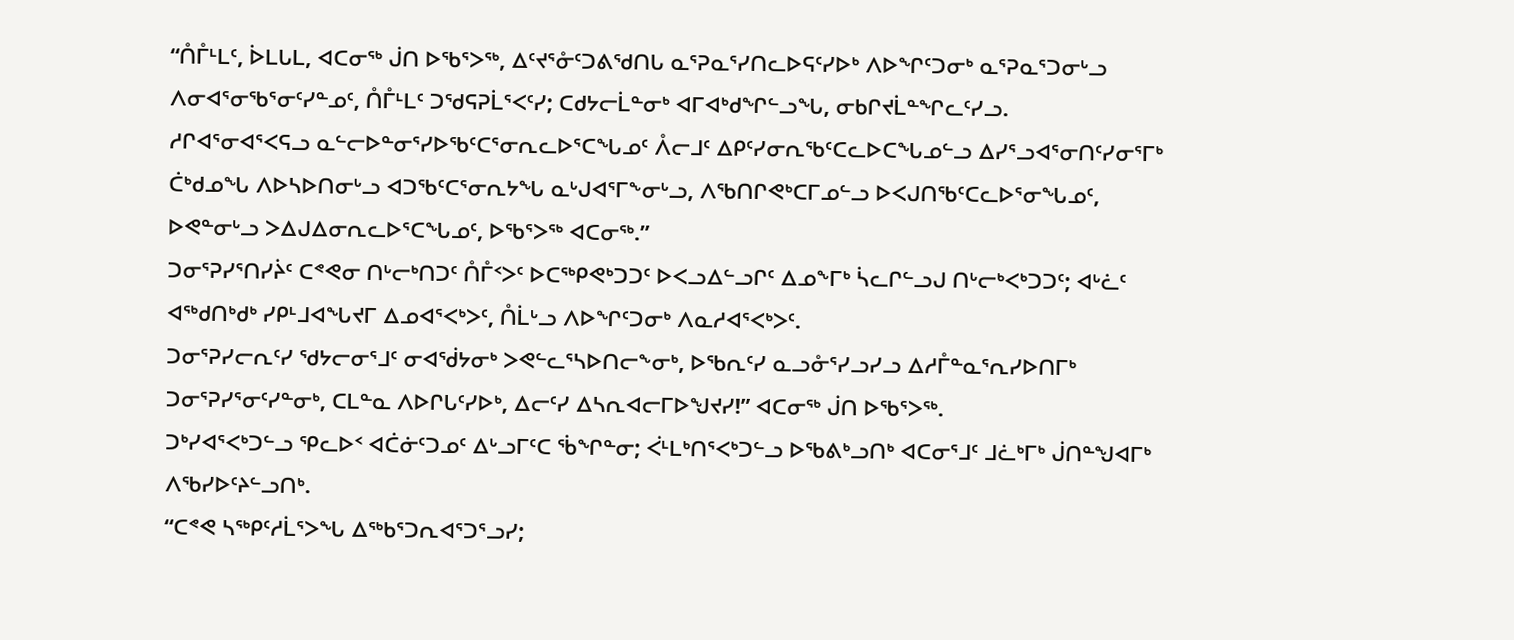“ᑍᒤᒻᒪᑦ, ᐆᒪᒐᒪ, ᐊᑕᓂᖅ ᒎᑎ ᐅᖃᕐᐳᖅ, ᐃᑦᔪᕐᓁᑦᑐᕕᖁᑎᒐ ᓇᕐᕈᓇᕐᓯᑎᓚᐅᕋᑦᓯᐅᒃ ᐱᐅᖏᑦᑐᓂᒃ ᓇᕐᕈᓇᕐᑐᓂᒡᓗ ᐱᓂᐊᕐᓂᖃᕐᓂᑦᓯᓐᓄᑦ, ᑍᒤᒻᒪᑦ ᑐᖁᕋᕈᒫᕐᐸᑦᓯ; ᑕᑯᔭᓕᒫᓐᓂᒃ ᐊᒥᐊᒃᑯᖏᓪᓗᖓ, ᓂᑲᒋᔪᒫᓐᖏᓚᑦᓯᓗ.
ᓱᒋᐊᕐᓂᐊᕐᐸᕋᓗ ᓇᓪᓕᐅᓐᓂᕐᓯᐅᖃᑦᑕᕐᓂᕆᓚᐅᕐᑕᖓᓄᑦ ᐰᓕᒧᑦ ᐃᑭᑦᓯᓂᕆᖃᑦᑕᓚᐅᑕᖓᓄᓪᓗ ᐃᓯᕐᓗᐊᕐᓂᑎᑦᓯᓂᕐᒥᒃ ᑖᒃᑯᓄᖓ ᐱᐅᓴᐅᑎᓂᒡᓗ ᐊᑐᖃᑦᑕᕐᓂᕆᔭᖓ ᓇᒡᒍᐊᕐᒥᖕᓂᒡᓗ, ᐱᖃᑎᒋᕙᒃᑕᒥᓄᓪᓗ ᐅᐸᒍᑎᖃᑦᑕᓚᐅᕐᓂᖓᓄᑦ, ᐅᕙᓐᓂᒡᓗ ᐳᐃᒍᐃᓂᕆᓚᐅᕐᑕᖓᓄᑦ, ᐅᖃᕐᐳᖅ ᐊᑕᓂᖅ.”
ᑐᓂᕐᕈᓯᕐᑎᓯᔩᑦ ᑕᕝᕙᓂ ᑎᒡᓕᒃᑎᑐᑦ ᑍᒤᑉᐳᑦ ᐅᑕᖅᑭᕙᒃᑐᑐᑦ ᐅᐸᓗᐃᓪᓗᒋᑦ ᐃᓄᖕᒥᒃ ᓵᓚᒋᓪᓗᒍ ᑎᒡᓕᒃᐸᒃᑐᑐᑦ; ᐊᒡᓛᑦ ᐊᖅᑯᑎᒃᑯᒃ ᓯᑭᒻᒧᐊᖓᔪᒥ ᐃᓄᐊᕐᐸᒃᐳᑦ, ᑍᒫᒡᓗ ᐱᐅᖏᑦᑐᓂᒃ ᐱᓇᓱᐊᕐᐸᒃᐳᑦ.
ᑐᓂᕐᕈᓯᓕᕆᑦᓯ ᖁᔭᓕᓂᕐᒧᑦ ᓂᐊᖂᔭᓂᒃ ᐳᕙᓪᓚᕐᓴᐅᑎᓕᖕᓂᒃ, ᐅᖃᕆᑦᓯ ᓇᓗᓁᕐᓯᓗᓯᓗ ᐃᓱᒤᓐᓇᕐᕆᓯᐅᑎᒥᒃ ᑐᓂᕐᕈᓯᕐᓂᑦᓯᓐᓂᒃ, ᑕᒪᓐᓇ ᐱᐅᒋᒐᑦᓯᐅᒃ, ᐃᓕᑦᓯ ᐃᓴᕆᐊᓕᒥᐅᖑᔪᓯ!” ᐊᑕᓂᖅ ᒎᑎ ᐅᖃᕐᐳᖅ.
ᑐᒃᓯᐊᕐᐸᒃᑐᓪᓗ ᕿᓚᐅᑉ ᐊᑖᓃᑦᑐᓄᑦ ᐃᒡᓗᒥᑦᑕ ᖄᖏᓐᓂ; ᐹᒻᒪᒃᑎᕐᐸᒃᑐᓪᓗ ᐅᖃᕕᒃᓗᑎᒃ ᐊᑕᓂᕐᒧᑦ ᒧᓛᒃᒥᒃ ᒎᑎᓐᖑᐊᒥᒃ ᐱᖃᓯᐅᑦᔨᓪᓗᑎᒃ.
“ᑕᕝᕙ ᓴᖅᑭᑦᓱᒫᕐᐳᖓ ᐃᖅᑲᕐᑐᕆᐊᕐᑐᕐᓗᓯ;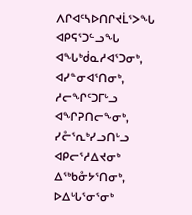ᐱᒋᐊᑦᓴᐅᑎᒋᔪᒫᕐᐳᖓ ᐊᑭᕋᕐᑐᓪᓗᖓ ᐊᖓᒃᑰᓇᓱᐊᕐᑐᓂᒃ, ᐊᓯᓐᓂᐊᕐᑎᓂᒃ, ᓱᓕᖏᑦᑐᒥᒡᓗ ᐊᖏᕈᑎᓕᖕᓂᒃ, ᓯᓔᕐᕆᒃᓯᓗᑎᒡᓗ ᐊᑭᓕᕐᓱᐃᔪᓂᒃ ᐃᖅᑲᓁᔭᕐᑎᓂᒃ, ᐅᐃᒡᒐᕐᓂᕐᓂᒃ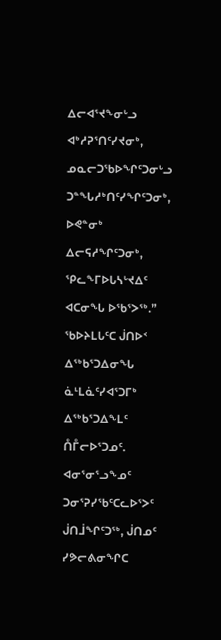ᐃᓕᐊᕐᔪᖕᓂᒡᓗ ᐊᒃᓱᕈᕐᑎᑦᓯᔪᓂᒃ, ᓄᓇᓕᑐᖃᐅᖏᑦᑐᓂᒡᓗ ᑐᓐᖓᓱᒃᑎᑦᓯᖏᑦᑐᓂᒃ, ᐅᕙᓐᓂᒃ ᐃᓕᕋᓱᖏᑦᑐᓂᒃ, ᕿᓚᖕᒥᐅᒐᓴᒡᔪᐃᑦ ᐊᑕᓂᖓ ᐅᖃᕐᐳᖅ.”
ᖃᐅᔨᒪᒐᑦᑕ ᒎᑎᐅᑉ ᐃᖅᑲᕐᑐᐃᓂᖓ ᓈᒻᒪᓈᑦᓯᐊᕐᑐᒥᒃ ᐃᖅᑲᕐᑐᐃᖕᒪᑦ ᑍᒤᓕᐅᕐᑐᓄᑦ.
ᐊᓂᕐᓂᕐᓗᖕᓄᑦ ᑐᓂᕐᕈᓯᖃᑦᑕᓚᐅᕐᐳᑦ ᒎᑎᒨᖏᑦᑐᖅ, ᒎᑎᓄᑦ ᓯᕗᓕᕕᓂᖏᑕ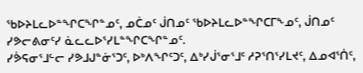ᖃᐅᔨᒪᓚᐅᓐᖏᑕᖏᓐᓄᑦ, ᓄᑖᓄᑦ ᒎᑎᓄᑦ ᖃᐅᔨᒪᓚᐅᓐᖏᑕᒥᖕᓄᑦ, ᒎᑎᓄᑦ ᓯᕗᓕᕕᓂᑦᓯ ᓈᓚᓚᐅᕐᓯᒪᓐᖏᑕᖏᓐᓄᑦ.
ᓯᕘᕋᓂᕐᒧᓪᓕ ᓯᕗᒧᒍᓐᓃᕐᑐᑦ, ᐅᒃᐱᖏᑦᑐᑦ, ᐃᒃᓯᒎᕐᓂᕐᒧᑦ ᓱᕈᕐᑎᕐᓯᒪᔪᑦ, ᐃᓄᐊᕐᑏᑦ,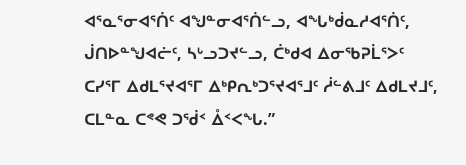ᐊᕐᓇᕐᓂᐊᕐᑏᑦ ᐊᖑᓐᓂᐊᕐᑏᓪᓗ, ᐊᖓᒃᑰᓇᓱᐊᕐᑏᑦ, ᒎᑎᐅᓐᖑᐊᓖᑦ, ᓴᒡᓗᑐᔪᓪᓗ, ᑖᒃᑯᐊ ᐃᓂᖃᕈᒫᕐᐳᑦ ᑕᓯᕐᒥ ᐃᑯᒪᕐᔪᐊᕐᒥ ᐃᒃᑭᕆᒃᑐᕐᔪᐊᕐᒧᑦ ᓲᓪᕕᒧᑦ ᐃᑯᒪᔪᒧᑦ, ᑕᒪᓐᓇ ᑕᕝᕙ ᑐᖂᑉ ᐂᑉᐸᖓ.”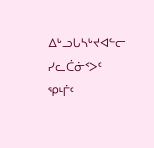ᐃᒡᓗᒐᓴᒡᔪᐊᓪᓕ ᓯᓚᑖᓃᑉᐳᑦ ᕿᒻᒦᑦ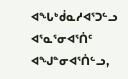ᐊᖓᒃᑰᓇᓱᐊᕐᑐᓪᓗ ᐊᕐᓇᕐᓂᐊᕐᑏᑦ ᐊᖑᓐᓂᐊᕐᑏᓪᓗ,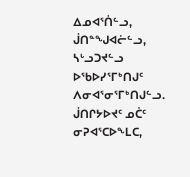ᐃᓄᐊᕐᑏᓪᓗ, ᒎᑎᓐᖑᐊᓖᓪᓗ, ᓴᒡᓗᑐᔪᓪᓗ ᐅᖃᐅᓯᕐᒥᒃᑎᒍᑦ ᐱᓂᐊᕐᓂᕐᒥᒃᑎᒍᓪᓗ.
ᒎᑎᒋᔭᐅᔪᑦ ᓄᑖᑦ ᓂᕈᐊᕐᑕᐅᖕᒪᑕ,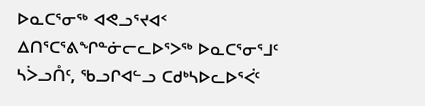ᐅᓇᑕᕐᓂᖅ ᐊᕙᓗᕐᔪᐊᑉ ᐃᑎᕐᑕᕐᕕᖏᓐᓃᓕᓚᐅᕐᐳᖅ ᐅᓇᑕᕐᓂᕐᒧᑦ ᓴᐴᓗᑍᑦ, ᖃᓗᒋᐊᓪᓗ ᑕᑯᒃᓴᐅᓚᐅᕐᐹᑦ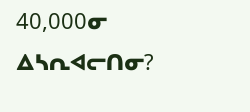40,000ᓂ ᐃᓴᕆᐊᓕᑎᓂ?